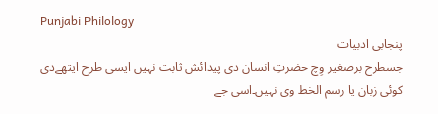Punjabi Philology
پنجابی ادبیات
جسطرح برصغیر وِچ حضرتِ انسان دی پیدائش ثابت نہیں ایسی طرح ایتھےدی کوئی زبان یا رسم الخط وی نہیں۔اسی جے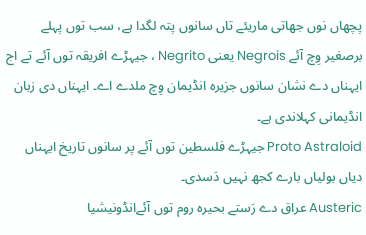پچھاں نوں جھاتی ماریئے تاں سانوں پتہ لگدا ہے، سب توں پہلے برصغیر وِچ آئے Negrois یعنی Negrito ، جیہڑے افریقہ توں آئے تے اج ایہناں دے نشان سانوں جزیرہ انڈیمان وِچ ملدے اے۔ ایہناں دی زبان انڈیمانی کہلاندی ہے۔
Proto Astraloid جیہڑے فلسطین توں آئے پر سانوں تاریخ ایہناں دیاں بولیاں بارے کجھ نہیں دَسدی۔
Austeric عراق دے رَستے بحیرہ روم توں آئےانڈونیشیا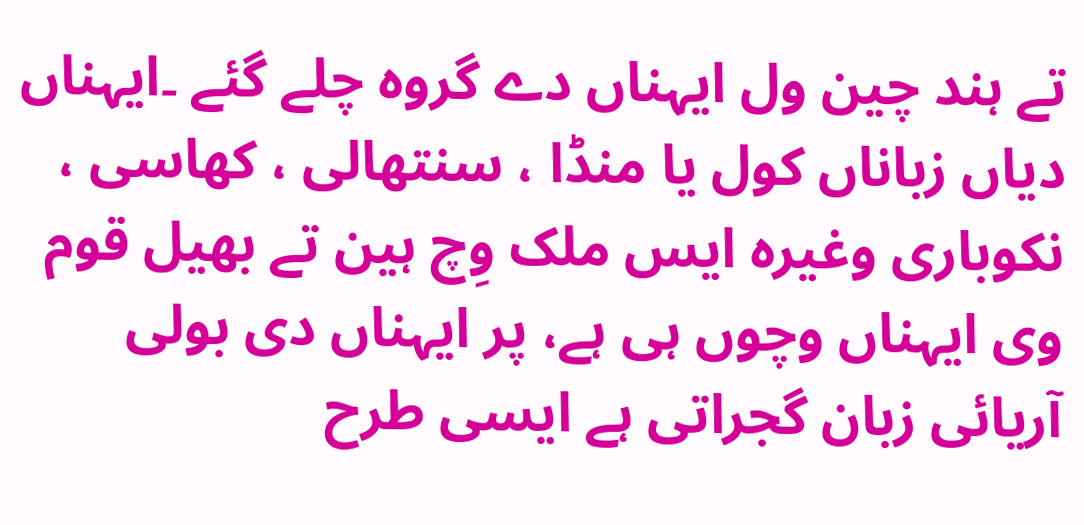تے ہند چین ول ایہناں دے گروہ چلے گئے ۔ایہناں دیاں زباناں کول یا منڈا ، سنتھالی ، کھاسی ، نکوباری وغیرہ ایس ملک وِچ ہین تے بھیل قوم وی ایہناں وچوں ہی ہے، پر ایہناں دی بولی آریائی زبان گجراتی ہے ایسی طرح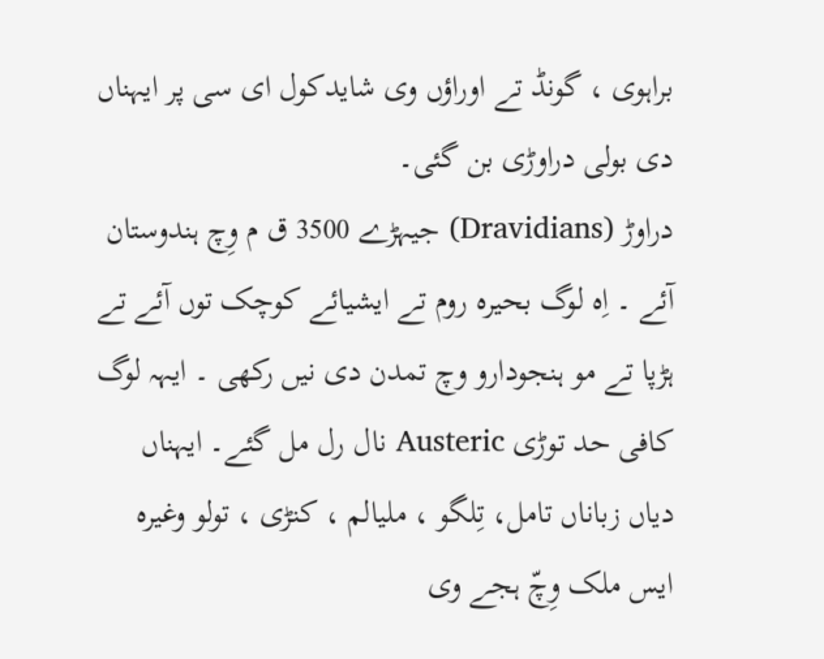براہوی ، گونڈ تے اوراؤں وی شایدکول ای سی پر ایہناں دی بولی دراوڑی بن گئی۔
دراوڑ (Dravidians) جیہڑے 3500 ق م وِچ ہندوستان آئے ۔ اِہ لوگ بحیرہ روم تے ایشیائے کوچک توں آئے تے ہڑپا تے مو ہنجودارو وچ تمدن دی نیں رکھی ۔ ایہہ لوگ کافی حد توڑی Austeric نال رل مل گئے۔ ایہناں دیاں زباناں تامل، تِلگو ، ملیالم ، کنڑی ، تولو وغیرہ ایس ملک وِچّ ہجے وی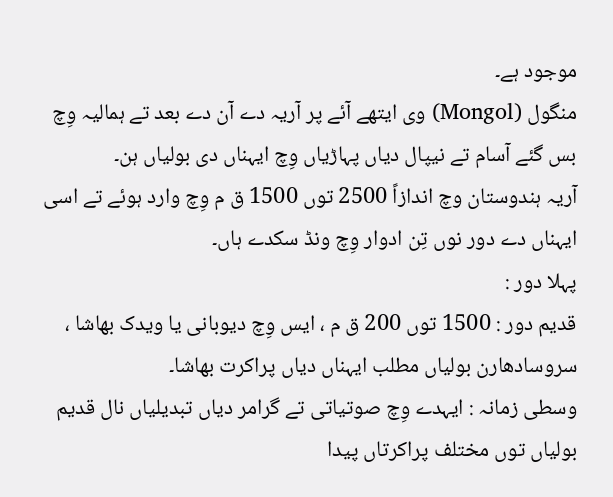موجود ہے۔
منگول (Mongol) وی ایتھے آئے پر آریہ دے آن دے بعد تے ہمالیہ وِچ بس گئے آسام تے نیپال دیاں پہاڑیاں وِچ ایہناں دی بولیاں ہن۔
آریہ ہندوستان وچ اندازاً 2500 توں 1500 ق م وِچ وارد ہوئے تے اسی ایہناں دے دور نوں تِن ادوار وِچ ونڈ سکدے ہاں۔
پہلا دور :
قدیم دور : 1500 توں 200 ق م ، ایس وِچ دیوبانی یا ویدک بھاشا ، سروسادھارن بولیاں مطلب ایہناں دیاں پراکرت بھاشا۔
وسطی زمانہ : ایہدے وِچ صوتیاتی تے گرامر دیاں تبدیلیاں نال قدیم بولیاں توں مختلف پراکرتاں پیدا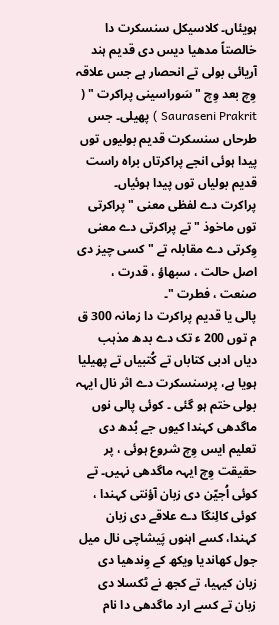ہویئاں۔ کلاسیکل سنسکرت دا خالصتاً مدھیا دیس دی قدیم ہند آریائی بولی تے انحصار ہے جس علاقہ وِچ بعد وِچ "سَوراسینی پراکرت " ( Sauraseni Prakrit ) پھیلی۔ جس طرحاں سنسکرت قدیم بولیوں توں پیدا ہوئی انجے پراکرتاں براہ راست قدیم بولیاں توں پیدا ہوئیاں۔ پراکرت دے لفظی معنی " پراکرتی توں ماخوذ " تے پراکرتی دے معنی وِکرتی دے مقابلہ تے " کسی چیز دی اصل حالت ، سبھاؤ ، قدرت ، صنعت ، فطرت "۔
پالی یا قدیم پراکرت دا زمانہ 300 ق م توں 200 ء تک دے بدھ مذہب دیاں ادبی کتاباں تے کُتبیاں تے پھیلیا ہویا ہے، پرسنسکرت دے اثر نال ایہہ بولی ختم ہو گئی ۔ کوئی پالی نوں ماگدھی کہندا کیوں جے بُدھ دی تعلیم ایس وِچ شروع ہوئی ، پر حقیقت وِچ ایہہ ماگدھی نہیں۔ تے کوئی اُجیّن دی زبان آؤنتی کہندا ، کوئی کالِنگا دے علاقے دی زبان کہندا، کسے اہنوں پَیشاچی نال میل جول کھاندیا ویکھ کے وِندھیا دی زبان کیہیا، تے کجھ نے ٹکسلا دی زبان تے کسے ارد ماگدھی دا نام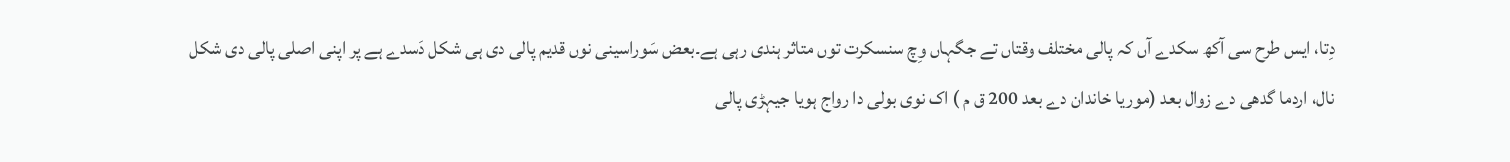دِتا، ایس طرح سی آکھ سکدے آں کہ پالی مختلف وقتاں تے جگہاں وِچ سنسکرت توں متاثر ہندی رہی ہے۔بعض سَوراسینی نوں قدیم پالی دی ہی شکل دَسدے ہے پر اپنی اصلی پالی دی شکل نال، اردما گدھی دے زوال بعد (موریا خاندان دے بعد 200 ق م ) اک نوی بولی دا رواج ہویا جیہڑی پالی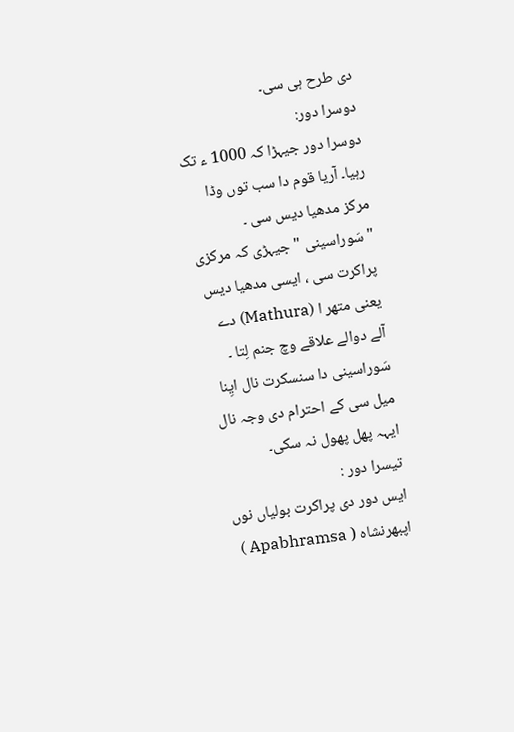دی طرح ہی سی۔
دوسرا دور:
دوسرا دور جیہڑا کہ 1000 ء تک رہیا۔ آریا قوم دا سب توں وڈا مرکز مدھیا دیس سی ۔ "سَوراسینی " جیہڑی کہ مرکزی پراکرت سی ، ایسی مدھیا دیس یعنی متھر ا (Mathura) دے آلے دوالے علاقے وچ جنم لِتا ۔ سَوراسینی دا سنسکرت نال ایِنا میل سی کے احترام دی وجہ نال ایہہ پھل پھول نہ سکی۔
تیسرا دور :
ایس دور دی پراکرت بولیاں نوں اپبھرنشاہ ( Apabhramsa )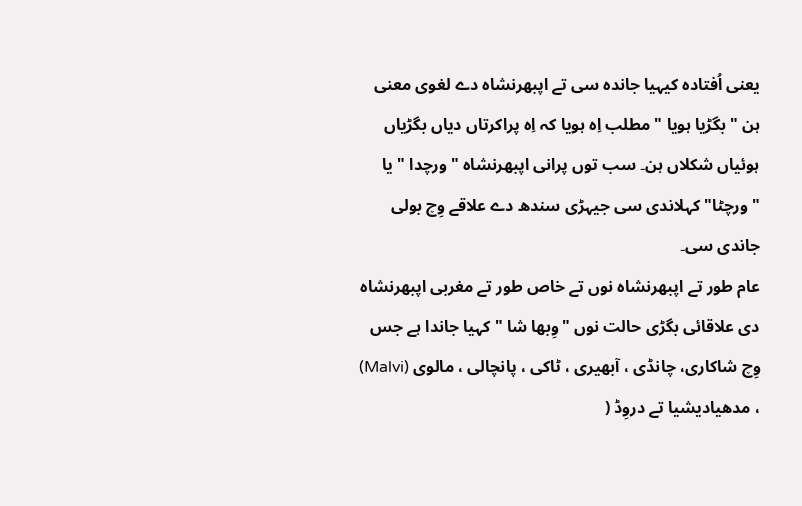یعنی اُفتادہ کیہیا جاندہ سی تے اپبھرنشاہ دے لغوی معنی ہن " بگڑیا ہویا " مطلب اِہ ہویا کہ اِہ پراکرتاں دیاں بگڑیاں ہوئیاں شکلاں ہن۔ سب توں پرانی اپبھرنشاہ " ورچدا " یا "ورچٹا" کہلاندی سی جیہڑی سندھ دے علاقے وِچ بولی جاندی سی۔
عام طور تے اپبھرنشاہ نوں تے خاص طور تے مغربی اپبھرنشاہ دی علاقائی بگڑی حالت نوں "وِبھا شا " کہیا جاندا ہے جس وِچ شاکاری، چانڈی ، آبھیری ، ٹاکی ، پانچالی ، مالوی (Malvi) ، مدھیادیشیا تے دروِڈ (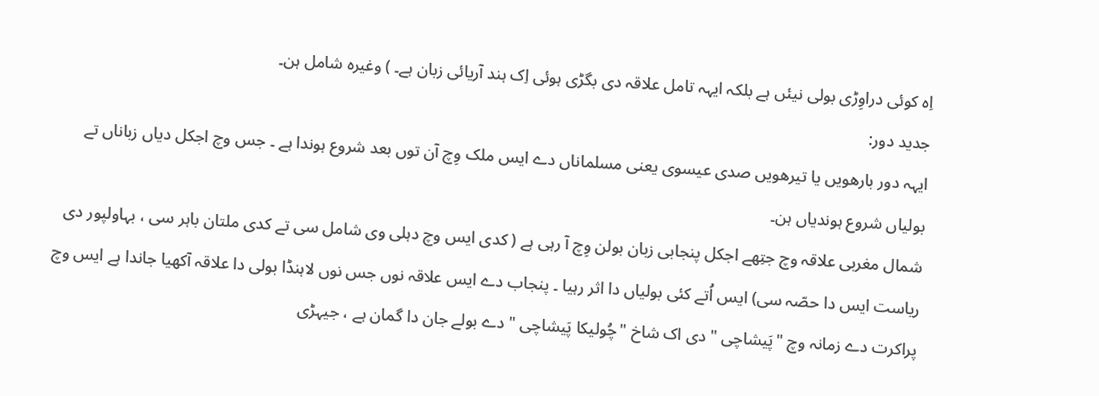اِہ کوئی دراوِڑی بولی نیئں ہے بلکہ ایہہ تامل علاقہ دی بگڑی ہوئی اِک ہند آریائی زبان ہے۔ ) وغیرہ شامل ہن۔
جدید دور:
ایہہ دور بارھویں یا تیرھویں صدی عیسوی یعنی مسلماناں دے ایس ملک وِچ آن توں بعد شروع ہوندا ہے ۔ جس وچ اجکل دیاں زباناں تے بولیاں شروع ہوندیاں ہن۔
شمال مغربی علاقہ وچ جتِھے اجکل پنجابی زبان بولن وِچ آ رہی ہے ( کدی ایس وچ دہلی وی شامل سی تے کدی ملتان باہر سی ، بہاولپور دی ریاست ایس دا حصّہ سی) ایس اُتے کئی بولیاں دا اثر رہیا ۔ پنجاب دے ایس علاقہ نوں جس نوں لاہنڈا بولی دا علاقہ آکھیا جاندا ہے ایس وچ پراکرت دے زمانہ وچ "پَیشاچی " دی اک شاخ "چُولیکا پَیشاچی " دے بولے جان دا گمان ہے ، جیہڑی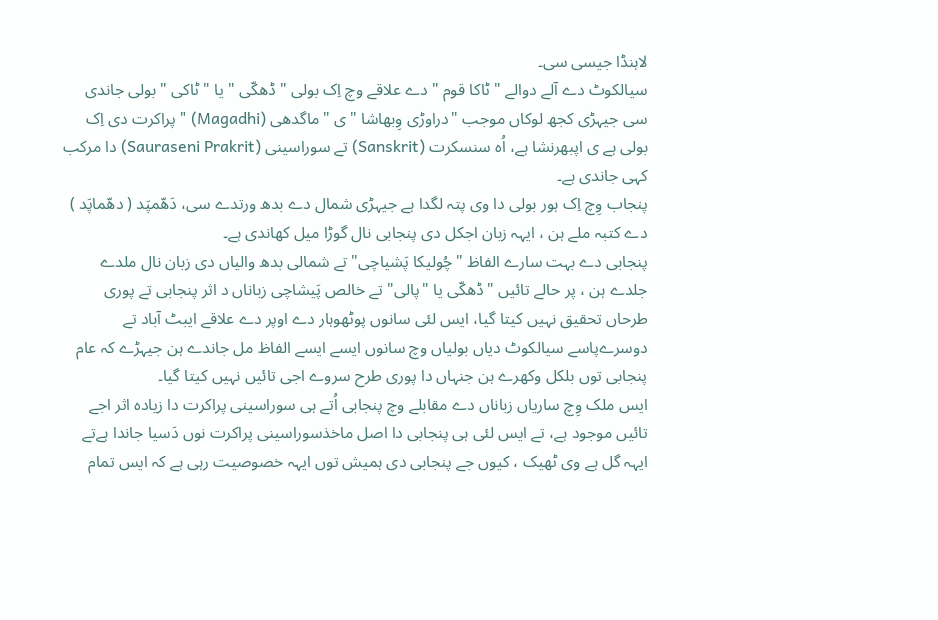لاہنڈا جیسی سی۔
سیالکوٹ دے آلے دوالے "ٹاکا قوم " دے علاقے وچ اِک بولی " ڈھکّی " یا " ٹاکی " بولی جاندی سی جیہڑی کجھ لوکاں موجب "دراوڑی وِبھاشا " ی "ماگدھی (Magadhi) " پراکرت دی اِک بولی ہے ی اپبھرنشا ہے، اُہ سنسکرت (Sanskrit) تے سوراسینی (Sauraseni Prakrit) دا مرکب کہی جاندی ہے۔
پنجاب وِچ اِک ہور بولی دا وی پتہ لگدا ہے جیہڑی شمال دے بدھ ورتدے سی، دَھّمپَد ( دھّماپَد ) دے کتبہ ملے ہن ، ایہہ زبان اجکل دی پنجابی نال گوڑا میل کھاندی ہے۔
پنجابی دے بہت سارے الفاظ "چُولیکا پَشیاچی" تے شمالی بدھ والیاں دی زبان نال ملدے جلدے ہن ، پر حالے تائیں "ڈھکّی یا "پالی" تے خالص پَیشاچی زباناں د اثر پنجابی تے پوری طرحاں تحقیق نہیں کیتا گیا، ایس لئی سانوں پوٹھوہار دے اوپر دے علاقے ایبٹ آباد تے دوسرےپاسے سیالکوٹ دیاں بولیاں وچ سانوں ایسے ایسے الفاظ مل جاندے ہن جیہڑے کہ عام پنجابی توں بلکل وکھرے ہن جنہاں دا پوری طرح سروے اجی تائیں نہیں کیتا گیا۔
ایس ملک وِچ ساریاں زباناں دے مقابلے وچ پنجابی اُتے ہی سوراسینی پراکرت دا زیادہ اثر اجے تائیں موجود ہے، تے ایس لئی ہی پنجابی دا اصل ماخذسوراسینی پراکرت نوں دَسیا جاندا ہےتے ایہہ گل ہے وی ٹھیک ، کیوں جے پنجابی دی ہمیش توں ایہہ خصوصیت رہی ہے کہ ایس تمام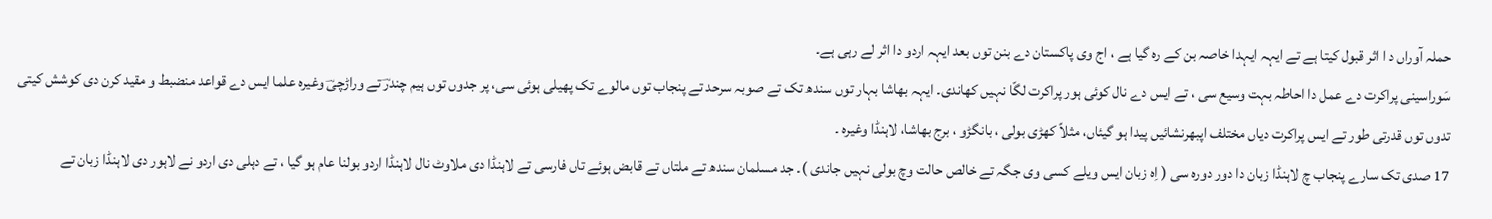حملہ آوراں د ا اثر قبول کیتا ہے تے ایہہ ایہدا خاصہ بن کے رہ گیا ہے ، اج وی پاکستان دے بنن توں بعد ایہہ اردو دا اثر لے رہی ہے۔
سَوراسینی پراکرت دے عمل دا احاطہ بہت وسیع سی ، تے ایس دے نال کوئی ہور پراکرت لگّا نہیں کھاندی۔ ایہہ بھاشا بہار توں سندھ تک تے صوبہ سرحد تے پنجاب توں مالوے تک پھیلی ہوئی سی، پر جدوں توں ہیم چندرؔ تے وراڑچیؔ وغیرہ علما ایس دے قواعد منضبط و مقید کرن دی کوشش کیتی تدوں توں قدرتی طور تے ایس پراکرت دیاں مختلف اپبھرنشائیں پیدا ہو گیئاں، مثلاً کھڑی بولی ، بانگڑو ، برج بھاشا، لاہنڈا وغیرہ ۔
17 صدی تک سارے پنجاب چ لاہنڈا زبان دا دور دورہ سی ( اِہ زبان ایس ویلے کسی وی جگہ تے خالص حالت وچ بولی نہیں جاندی )۔ جد مسلمان سندھ تے ملتاں تے قابض ہوئے تاں فارسی تے لاہنڈا دی ملاوٹ نال لاہنڈا اردو بولنا عام ہو گیا ، تے دہلی دی اردو نے لاہور دی لاہنڈا زبان تے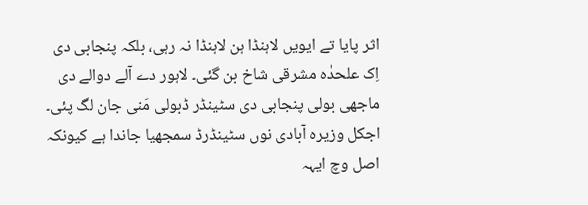اثر پایا تے ایویں لاہنڈا ہن لاہنڈا نہ رہی، بلکہ پنجابی دی اِک علحدٰہ مشرقی شاخ بن گئی۔ لاہور دے آلے دوالے دی ماجھی بولی پنجابی دی سٹینڈر ڈبولی مَنی جان لگ پئی۔ اجکل وزیرہ آبادی نوں سٹینڈرڈ سمجھیا جاندا ہے کیونکہ اصل وچ ایہہ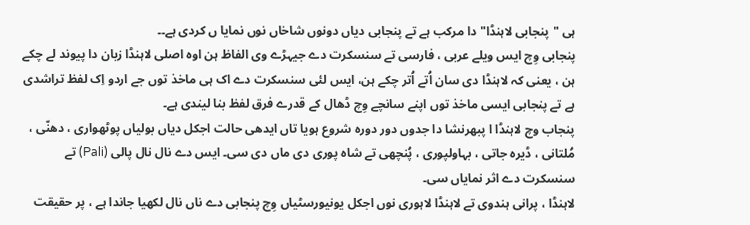ہی "پنجابی لاہنڈا" دا مرکب ہے تے پنجابی دیاں دونوں شاخاں نوں نمایا ں کردی ہے۔۔
پنجابی وِچ ایس ویلے عربی ، فارسی تے سنسکرت دے جیہڑے وی الفاظ ہن اوہ اصلی لاہنڈا زبان دا پیوند لے چکے ہن ، یعنی کہ لاہنڈا دی سان اُتے اُتر چکے ہن، ایس لئی سنسکرت دے اک ہی ماخذ توں جے اردو اِک لفظ تراشدی ہے تے پنجابی ایسی ماخذ توں اپنے سانچے وِچ ڈھال کے قدرے فرق لفظ بنا لیندی ہے۔
پنجاب وچ لاہنڈا ا پبھرنشا دا جدوں دور دورہ شروع ہویا تاں ایدھی حالت اجکل دیاں بولیاں پوٹھواری ، دھنّی ، مُلتانی ، ڈیرہ جاتی ، بہاولپوری ، پُنچھی تے شاہ پوری دی ماں دی سی۔ ایس دے نال نال پالی (Pali) تے سنسکرت دے اثر نمایاں سی۔
لاہنڈا ، پرانی ہندوی تے لاہنڈا لاہوری نوں اجکل یونیورسٹیاں وِچ پنجابی دے ناں نال لکھیا جاندا ہے ، پر حقیقت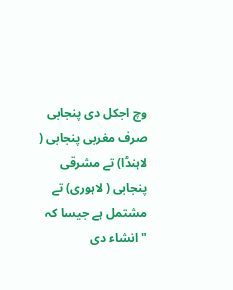وچ اجکل دی پنجابی صرف مغربی پنجابی ( لاہنڈا) تے مشرقی پنجابی ( لاہوری) تے مشتمل ہے جیسا کہ "انشاء دی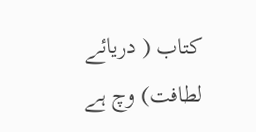کتاب ( دریائے لطافت) وچ ہے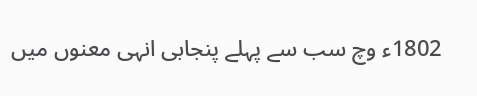1802ء وچ سب سے پہلے پنجابی انہی معنوں میں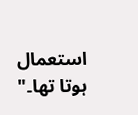استعمال ہوتا تھا۔"